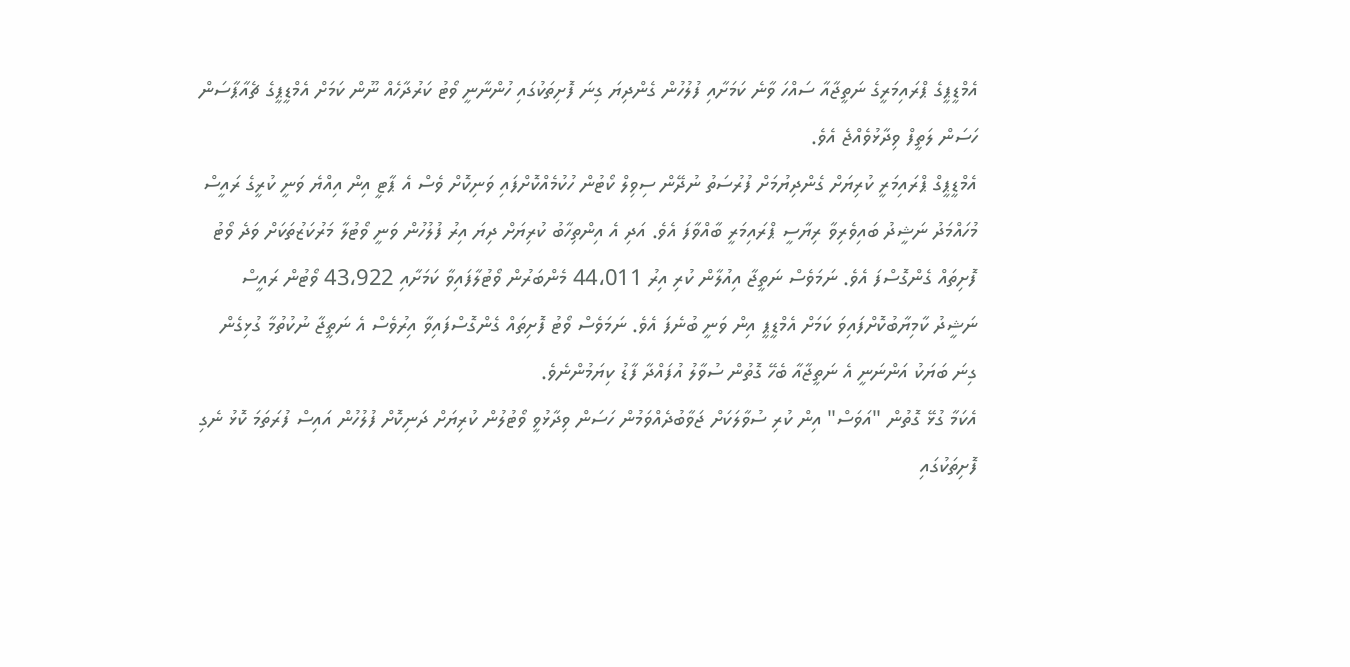އެމްޑީޕީގެ ޕްރައިމަރީގެ ނަތީޖާއާ ސައްހަ ވާނެ ކަމަށާއި ފުލުހުން ގެންދިޔަ ގިނަ ފޮށިތަކުގައި ހުންނާނީ ވޯޓު ކަރުދާހެއް ނޫން ކަމަށް އެމްޑީޕީގެ ޗެއާޕާސަން ހަސަން ލަތީފް ވިދާޅުވެއްޖެ އެވެ.
އެމްޑީޕީގް ޕްރައިމަރީ ކުރިޔަށް ގެންދިޔުމަށް ފުރުސަތު ނުދޭން ސިވިލް ކޯޓުން ހުކުމެއްކޮށްފައި ވަނިކޮށް ވެސް އެ ޕާޓީ އިން އިއްޔެ ވަނީ ކުރީގެ ރައީސް މުހައްމަދު ނަޝީދު ބައިވެރިވާ ރިޔާސީ ޕްރައިމަރީ ބާއްވާފަ އެވެ. އަދި އެ އިންތިހާބު ކުރިޔަށް ދިޔަ އިރު ފުލުހުން ވަނީ ވޯޓުލާ މަރުކަޒުތަކަށް ވަދެ ވޯޓު ފޮށިތައް ގެންގޮސްފަ އެވެ. ނަމަވެސް ނަތީޖާ އިއުލާން ކުރި އިރު 44،011 މެންބަރުން ވޯޓުލާފައިވާ ކަމަށާއި 43،922 ވޯޓުން ރައީސް ނަޝީދު ކާމިޔާބުކޮށްފައިވަ ކަމަށް އެމްޑީޕީ އިން ވަނީ ބުނެފަ އެވެ. ނަމަވެސް ވޯޓު ފޮށިތައް ގެންގޮސްފައިވާ އިރުވެސް އެ ނަތީޖާ ނުކުތުމާ ގުޅިގެން ގިނަ ބަޔަކު އަންނަނީ އެ ނަތީޖާއާ ބެހޭ ގޮތުން ސުވާލު އުފައްދާ ފާޑު ކިޔަމުންނެވެ.
އެކަމާ ގުޅޭ ގޮތުން "އަވަސް" އިން ކުރި ސުވާލަކަށް ޖަވާބުދެއްވަމުން ހަސަން ވިދާޅުވީ ވޯޓުލުން ކުރިޔަށް ދަނިކޮށް ފުލުހުން އައިސް ފުރަތަމަ ކޮޅު ނެގި ފޮށިތަކުގައި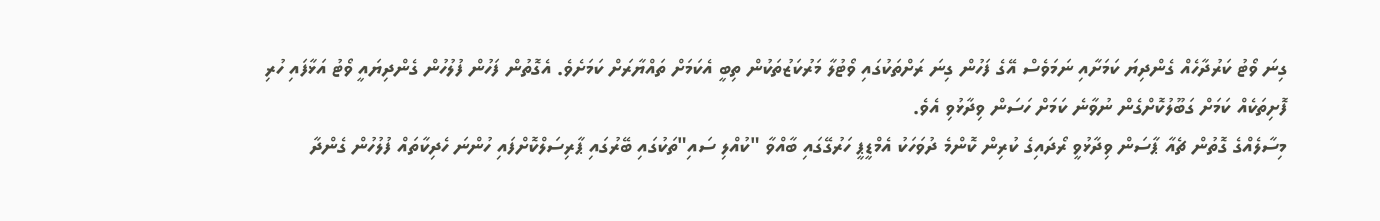ގިނަ ވޯޓު ކަރުދާހެއް ގެންދިޔަ ކަމަށާއި ނަމަވެސް އޭގެ ފަހުން ގިނަ ރަށްތަކުގައި ވޯޓުލާ މަރުކަޒުތަކުން ތިބީ އެކަމަށް ތައްޔާރަށް ކަމަށެވެ. އެގޮތުން ފަހުން ފުލުހުން ގެންދިޔައީ ވޯޓު އަޅާފައި ހުރި ފޮށިތަކެއް ކަމަށް ގަބޫލުކޮށްގެން ނުވާނެ ކަމަށް ހަސަން ވިދާޅުވި އެވެ.
މިސާލެއްގެ ގޮތުން ޗެއާ ޕާސަން ވިދާޅުވީ ރޯދައިގެ ކުރިން ކޮންމެ ދުވަހަކު އެމްޑީޕީ ހަރުގޭގައި ބާއްވާ "ކުއްލި ސައި"ތަކުގައި ބޭރުގައި ޕާރިސަލްކޮށްފައި ހުންނަ ހެދިކާތައް ފުލުހުން ގެންދާ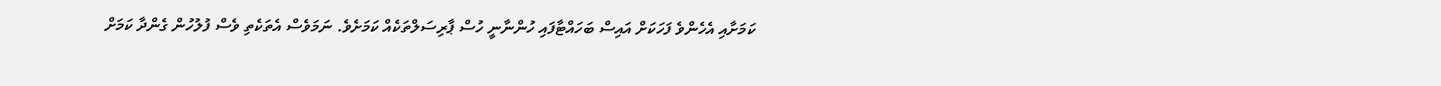ކަމަށާއި އެހެންވެ ފަހަކަށް އައިސް ބަހައްޓާފައި ހުންނާނީ ހުސް ޕާރިސަލްތަކެއް ކަމަށެވެ. ނަމަވެސް އެތަކެތި ވެސް ފުލުހުން ގެންދާ ކަމަށް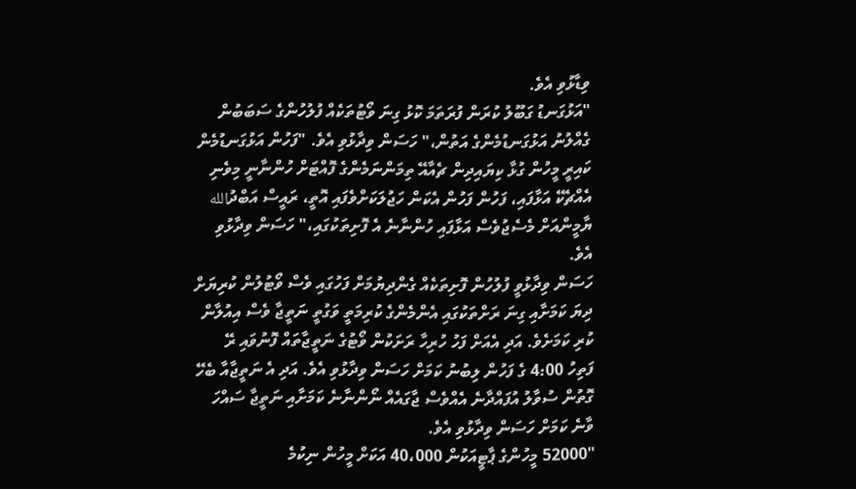ވިޑާޅުވި އެވެ.
"އަޅުގަނޑު ގަބޫލު ކުރަން ފުރަތަމަ ކޮޅު ގިނަ ވޯޓުތަކެއް ފުލުހުންގެ ސަބަބުން ގެއްލުނު އަޅުގަނޑުމެންގެ އަތުން،" ހަސަން ވިދާޅުވި އެވެ. "ފަހުން އަޅުގަނޑުމެން ކައިރީ މީހުން ގުޅާ ކިޔައިދިން ޗެއާއޭ ތިމަންނަމެންގެ ފޮއްޓަށް ހުންނާނީ މިވެނި އެއްޗެކޭ އަޅާފައި، ފަހުން ފަހުން އެކަން ހަޖުލަކަށްވެފައި އޮތީ، ރައީސް އަބްދުالله ޔާމީންއަށް މެސެޖުވެސް އަޅާފައި ހުންނާނެ އެ ފޮށިތަކުގައި،" ހަސަން ވިދާޅުވި އެވެ.
ހަސަން ވިދާޅުވީ ފުލުހުން ފޮށިތަކެއް ގެންދިޔުމަށް ފަހުގައި ވެސް ވޯޓުލުން ކުރިޔަށް ދިޔަ ކަމަށާއި ގިނަ ރަށްތަކުގައި އެންމެންގެ ކުރިމަތީ ވަގުތީ ނަތީޖާ ވެސް އިއުލާން ކުރި ކަމަށެވެ. އަދި އެއަށް ފަހު ހުރިހާ ރަށަކުން ވޯޓުގެ ނަތީޖާތައް ފޮނުވައި ރޭ ފަތިހު 4:00 ގެ ފަހުން ލިބުނު ކަމަށް ހަސަން ވިދާޅުވި އެވެ. އަދި އެ ނަތީޖާއާ ބެހޭ ގޮތުން ސުވާލު އުފައްދާނެ އެއްވެސް ޖާގައެއް ނޯންނާނެ ކަމަށާއި ނަތީޖާ ސައްހަ ވާނެ ކަމަށް ހަސަން ވިދާޅުވި އެވެ.
"52000 މީހުންގެ ޕާޓީއަކުން 40،000 އަކަށް މީހުން ނިކުމެ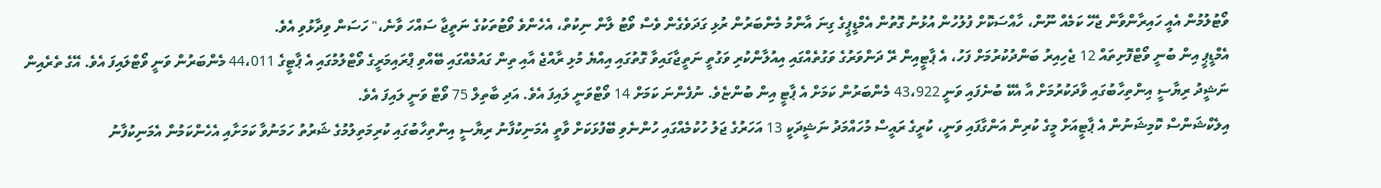ވޯޓުލުމުން އެއީ ހައިރާންވާން ޖެހޭ ކަމެއް ނޫން، ހާއްސަކޮށް ފުލުހުން އުޅުނު ގޮތުން އެމްޑީޕީގެ ގިނަ އާންމު މެންބަރުން ރުޅި ގަދަވެގެން ވެސް ވޯޓު ލާން ނިކުތް، އެހެންވެ ވޯޓުތަކުގެ ނަތީޖާ ސައްހަ ވާނެ،" ހަސަން ވިދާޅުވި އެވެ.
އެމްޑީޕީ އިން ބުނީ ވޯޓްފޮށިތައް 12 ޖެހިއިރު ބަންދުކުރުމަށް ފަހު، އެ ޕާޓީއިން ރޭ ދަންވަރުގެ ވަގުތެއްގައި އިއުލާންކުރި ވަގުތީ ނަތީޖާގައިވާ ގޮތުގައި އިއްޔެ މުޅި ރާއްޖެ އާއި ތިން ގައުމެއްގައި ބޭއްވި ޕްރައިމަރީގެ ވޯޓްލުމުގައި އެ ޕާޓީގެ 44،011 މެންބަރުން ވަނީ ވޯޓްލައިފަ އެވެ. އޭގެ ތެރެއިން ނަޝީދު ރިޔާސީ އިންތިހާބުގައި ވާދަކުރުމަށް އާ އެކޭ ބުނެފައި ވަނީ 43،922 މެންބަރުން ކަމަށް އެ ޕާޓީ އިން ބުންޏެވެ. ނުފެންނަ ކަމަށް 14 ވޯޓްވަނީ ލައިފަ އެވެ. އަދި ބާތިލް 75 ވޯޓް ވަނީ ލައިފަ އެވެ.
އިލެކްޝަންސް ކޮމިޝަނުން އެ ޕާޓީއަށް މީގެ ކުރިން އަންގާފައި ވަނީ، ކުރީގެ ރައީސް މުހައްމަދު ނަޝީދަކީ 13 އަހަރުގެ ޖަލު ހުކުމެއްގައި ހުންނެވި ބޭފުޅަކަށް ވާތީ އެމަނިކުފާނު ރިޔާސީ އިންތިހާބުގައި ކުރިމަތިލުމުގެ ޝަރުތު ހަމަނުވާ ކަމަށާއި އެހެންކަމުން އެމަނިކުފާނު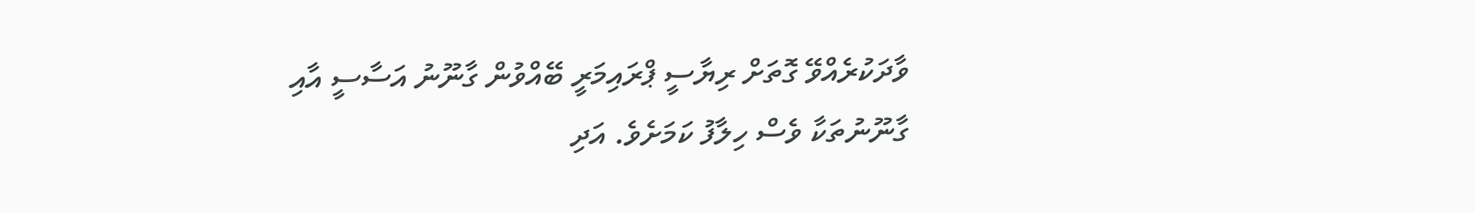ވާދަކުރެއްވޭ ގޮތަށް ރިޔާސީ ޕްރައިމަރީ ބޭއްވުން ގާނޫނު އަސާސީ އާއި ގާނޫނުތަކާ ވެސް ހިލާފު ކަމަށެވެ. އަދި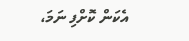އެކަން ކޮށްފި ނަމަ،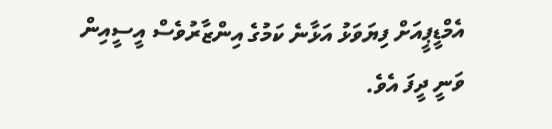އެމްޑީޕީއަށް ފިޔަވަޅު އަޅާނެ ކަމުގެ އިންޒާރުވެސް އީސީއިން ވަނީ ދީފަ އެވެ.